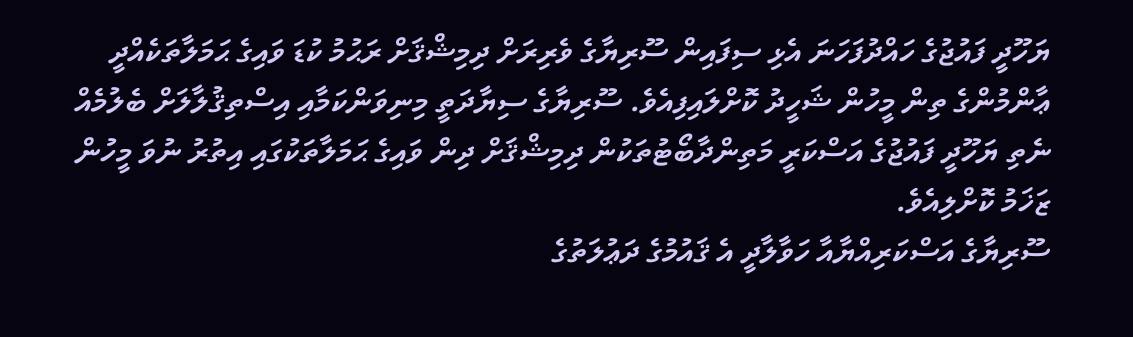ޔަހޫދީ ފައުޖުގެ ހައްދުފަހަނަ އެޅި ސިފައިން ސޫރިޔާގެ ވެރިރަށް ދިމިޝްޤަށް ރަޙުމު ކުޑަ ވައިގެ ޙަމަލާތަކެއްދީ ޢާންމުންގެ ތިން މީހުން ޝަހީދު ކޮށްލައިފިއެވެ. ސޫރިޔާގެ ސިޔާދަތީ މިނިވަންކަމާއި އިސްތިޤުލާލަށް ބެލުމެއް ނެތި ޔަހޫދީ ފައުޖުގެ އަސްކަރީ މަތިންދާބޯޓުތަކުން ދިމިޝްޤަށް ދިން ވައިގެ ޙަމަލާތަކުގައި އިތުރު ނުވަ މީހުން ޒަޚަމު ކޮށްލިއެވެ.
ސޫރިޔާގެ އަސްކަރިއްޔާއާ ހަވާލާދީ އެ ޤައުމުގެ ދަޢުލަތުގެ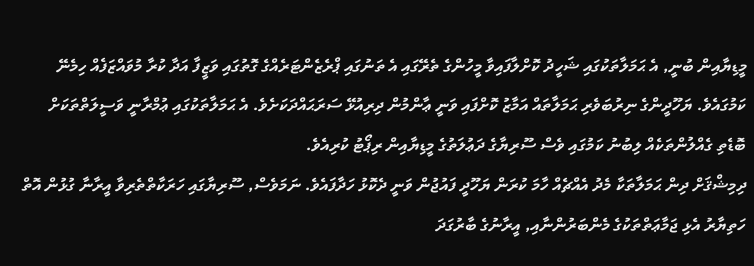މީޑިޔާއިން ބުނީ, އެ ޙަމަލާތަކުގައި ޝަހީދު ކޮށްލާފައިވާ މީހުންގެ ތެރޭގައި އެ ތަނުގައި ޕްރެޒެންޓަރެއްގެ ގޮތުގައި ވަޒީފާ އަދާ ކުރާ މުވައްޒަފެއް ހިމެނޭ ކަމުގައެވެ. ޔަހޫދީންގެ ނިރުބަވެރި ޙަމަލާތައް އަމާޒު ކޮށްފައި ވަނީ ޢާންމުން ދިރިއުޅޭ ސަރަޙައްދަކަށެވެ. އެ ޙަމަލާތަކުގައި ޢުމްރާނީ ވަސީލަތްތަކަށް ބޮޑެތި ގެއްލުންތަކެއް ލިބުނު ކަމުގައި ވެސް ސޫރިޔާގެ ދަޢުލަތުގެ މީޑިޔާއިން ރިޕޯޓު ކުރިއެވެ.
ދިމިޝްޤަށް ދިން ޙަމަލާތަކާ މެދު އެއްޗެއް ހާމަ ކުރަން ޔަހޫދީ ފައުޖުން ވަނީ ދެކޮޅު ހަދާފައެވެ. ނަމަވެސް, ސޫރިޔާގައި ހަރަކާތްތެރިވާ އީރާނާ ގުޅުން އޮތް ހަތިޔާރު އެޅި ޖަމާޢަތްތަކުގެ މެންބަރުންނާއި, އީރާނުގެ ބާރުގަދަ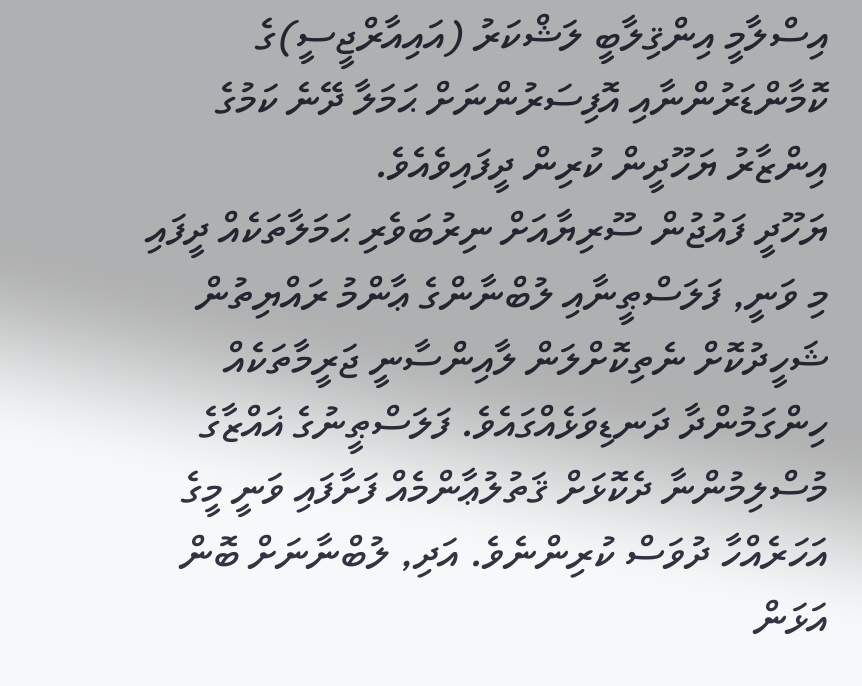އިސްލާމީ އިންޤިލާބީ ލަޝްކަރު (އައިއާރްޖީސީ)ގެ ކޮމާންޑަރުންނާއި އޮފިސަރުންނަށް ޙަމަލާ ދޭނެ ކަމުގެ އިންޒާރު ޔަހޫދީން ކުރިން ދީފައިވެއެވެ.
ޔަހޫދީ ފައުޖުން ސޫރިޔާއަށް ނިރުބަވެރި ޙަމަލާތަކެއް ދީފައި މި ވަނީ, ފަލަސްޠީނާއި ލުބްނާންގެ ޢާންމު ރައްޔިތުން ޝަހީދުކޮށް ނެތިކޮށްލަން ލާއިންސާނީ ޖަރީމާތަކެއް ހިންގަމުންދާ ދަނޑިވަޅެއްގައެވެ. ފަލަސްޠީނުގެ ޣައްޒާގެ މުސްލިމުންނާ ދެކޮޅަށް ޤަތުލުޢާންމެއް ފަށާފައި ވަނީ މީގެ އަހަރެއްހާ ދުވަސް ކުރިންނެވެ. އަދި, ލުބްނާނަށް ބޮން އަޅަން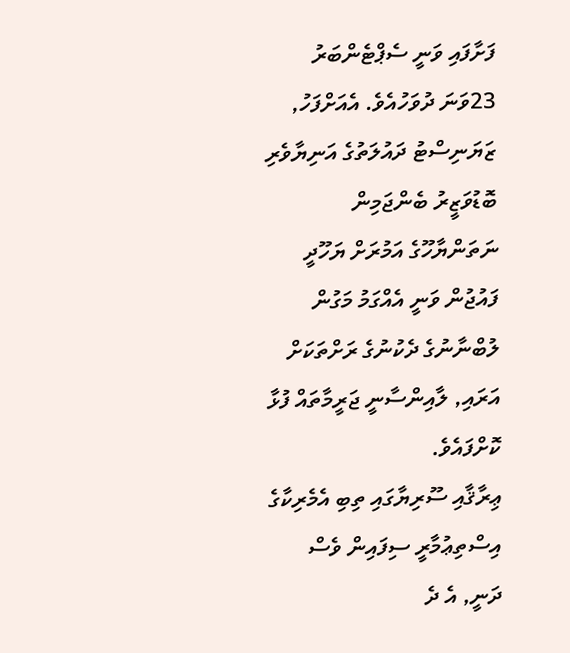ފަށާފައި ވަނީ ސެޕްޓެންބަރު 23ވަނަ ދުވަހުއެވެ. އެއަށްފަހު, ޒަޔަނިސްޓު ދައުލަތުގެ އަނިޔާވެރި ބޮޑުވަޒީރު ބެންޖަމިން ނަތަންޔާހޫގެ އަމުރަށް ޔަހޫދީ ފައުޖުން ވަނީ އެއްގަމު މަގުން ލުބްނާނުގެ ދެކުނުގެ ރަށްތަކަށް އަރައި, ލާއިންސާނީ ޖަރީމާތައް ފުޅާ ކޮށްފައެވެ.
ޢިރާޤާއި ސޫރިޔާގައި ތިބި އެމެރިކާގެ އިސްތިޢުމާރީ ސިފައިން ވެސް ދަނީ, އެ ދެ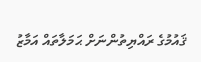ޤައުމުގެ ރައްޔިތުންނަށް ޙަމަލާތައް އަމާޒު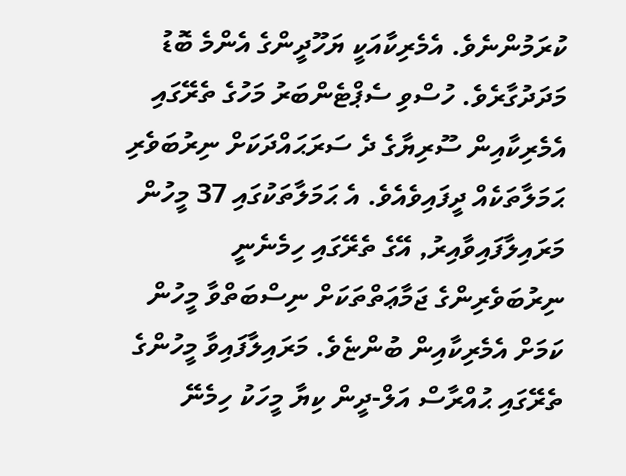ކުރަމުންނެވެ. އެމެރިކާއަކީ ޔަހޫދީންގެ އެންމެ ބޮޑު މަދަދުގާރެވެ. ހުސްވި ސެޕްޓެންބަރު މަހުގެ ތެރޭގައި އެމެރިކާއިން ސޫރިޔާގެ ދެ ސަރަޙައްދަކަށް ނިރުބަވެރި ޙަމަލާތަކެއް ދީފައިވެއެވެ. އެ ޙަމަލާތަކުގައި 37 މީހުން މަރައިލާފައިވާއިރު, އޭގެ ތެރޭގައި ހިމެނެނީ ނިރުބަވެރިންގެ ޖަމާޢަތްތަކަށް ނިސްބަތްވާ މީހުން ކަމަށް އެމެރިކާއިން ބުންޏެވެ. މަރައިލާފައިވާ މީހުންގެ ތެރޭގައި ޙުއްރާސް އަލް-ދީން ކިޔާ މީހަކު ހިމެނޭ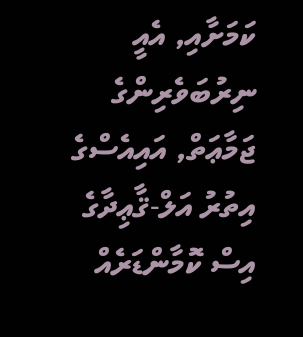ކަމަށާއި, އެއީ ނިރުބަވެރިންގެ ޖަމާޢަތް, އައިއެސްގެ އިތުރު އަލް-ޤާޢިދާގެ އިސް ކޮމާންޑަރެއް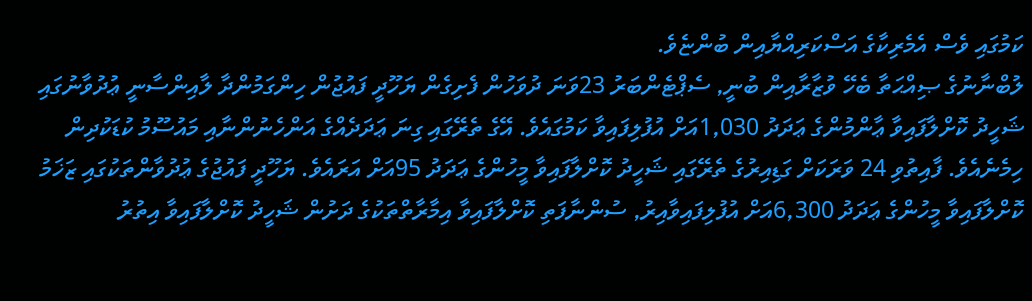ކަމުގައި ވެސް އެމެރިކާގެ އަސްކަރިއްޔާއިން ބުންޏެވެ.
ލުބްނާނުގެ ޞިއްޙަތާ ބެހޭ ވުޒާރާއިން ބުނީ, ސެޕްޓެންބަރު 23ވަނަ ދުވަހުން ފެށިގެން ޔަހޫދީ ފައުޖުން ހިންގަމުންދާ ލާއިންސާނީ ޢުދުވާނުގައި ޝަހީދު ކޮށްލާފައިވާ ޢާންމުންގެ ޢަދަދު 1,030އަށް އުފުލިފައިވާ ކަމުގައެވެ. އޭގެ ތެރޭގައި ގިނަ ޢަދަދެއްގެ އަންހެނުންނާއި މައުސޫމު ކުޑަކުދިން ހިމެނެއެވެ. ފާއިތުވި 24 ވަރަކަށް ގަޑިއިރުގެ ތެރޭގައި ޝަހީދު ކޮށްލާފައިވާ މީހުންގެ ޢަދަދު 95އަށް އަރައެވެ. ޔަހޫދީ ފައުޖުގެ ޢުދުވާންތަކުގައި ޒަޚަމު ކޮށްލާފައިވާ މީހުންގެ ޢަދަދު 6,300އަށް އުފުލިފައިވާއިރު, ސުންނާފަތި ކޮށްލާފައިވާ އިމާރާތްތަކުގެ ދަށުން ޝަހީދު ކޮށްލާފައިވާ އިތުރު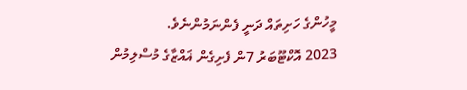މީހުންގެ ހަށިތައް ދަނީ ފެންނަމުންނެވެ.
2023 އޮކްޓޫބަރު 7ން ފެށިގެން ޣައްޒާގެ މުސްލިމުން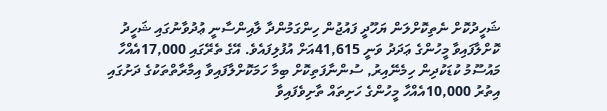ޝަހީދުކޮށް ނެތިކޮށްލަން ޔަހޫދީ ފައުޖުން ހިންގަމުންދާ ލާއިންސާނީ ޢުދުވާނުގައި ޝަހީދު ކޮށްލާފައިވާ މީހުންގެ ޢަދަދު ވަނީ 41,615އަށް އުފުލިފައެވެ. އޭގެ ތެރޭގައި 17,000އެއްހާ މައުސޫމު ކުޑަކުދިން ހިމެނޭއިރު, ސުންނާފަތިކޮށް ބިމާ ހަމަކޮށްލާފައިވާ އިމާރާތްތަކުގެ ދަށުގައި އިތުރު 10,000އެއްހާ މީހުންގެ ހަށިތައް ތާށިވެފައިވާ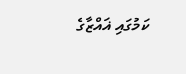ކަމުގައި ޣައްޒާގެ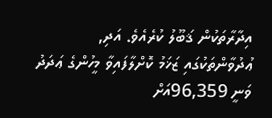އިދާރާތަކުން ޤަބޫލު ކުރެއެވެ. އަދި, ޢުދުވާންތަކުގައި ޒަޚަމު ކޮށްލާފައިވާ މީހުންގެ ޢަދަދު ވަނީ 96,359އަށް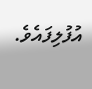އުފުލިފައެވެ.